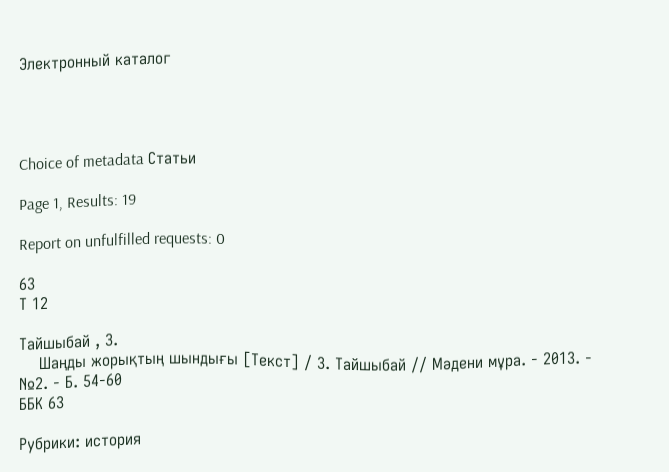Электронный каталог




Choice of metadata Статьи

Page 1, Results: 19

Report on unfulfilled requests: 0

63
Т 12

Тайшыбай , З.
    Шаңды жорықтың шындығы [Текст] / З. Тайшыбай // Мәдени мұра. - 2013. - №2. - Б. 54-60
ББК 63

Рубрики: история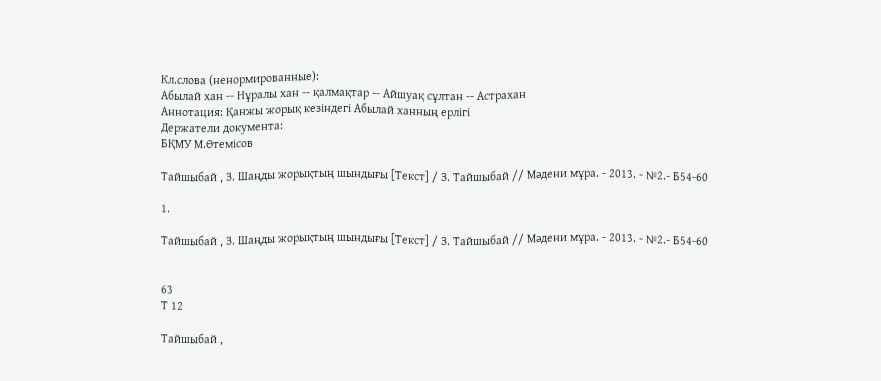Кл.слова (ненормированные):
Абылай хан -- Нұралы хан -- қалмақтар -- Айшуақ сұлтан -- Астрахан
Аннотация: Қанжы жорық кезіндегі Абылай ханның ерлігі
Держатели документа:
БҚМУ М.Өтемісов

Тайшыбай , З. Шаңды жорықтың шындығы [Текст] / З. Тайшыбай // Мәдени мұра. - 2013. - №2.- Б54-60

1.

Тайшыбай , З. Шаңды жорықтың шындығы [Текст] / З. Тайшыбай // Мәдени мұра. - 2013. - №2.- Б54-60


63
Т 12

Тайшыбай ,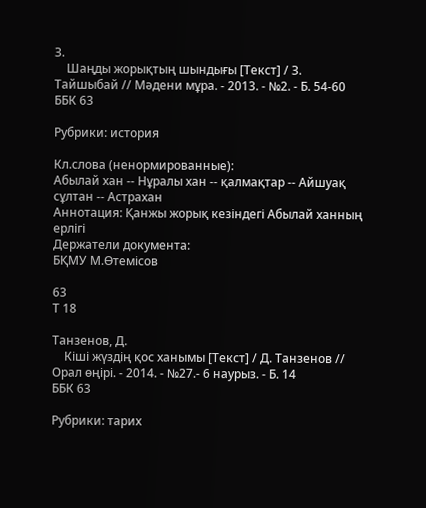З.
    Шаңды жорықтың шындығы [Текст] / З. Тайшыбай // Мәдени мұра. - 2013. - №2. - Б. 54-60
ББК 63

Рубрики: история

Кл.слова (ненормированные):
Абылай хан -- Нұралы хан -- қалмақтар -- Айшуақ сұлтан -- Астрахан
Аннотация: Қанжы жорық кезіндегі Абылай ханның ерлігі
Держатели документа:
БҚМУ М.Өтемісов

63
Т 18

Танзенов, Д.
    Кіші жүздің қос ханымы [Текст] / Д. Танзенов // Орал өңірі. - 2014. - №27.- 6 наурыз. - Б. 14
ББК 63

Рубрики: тарих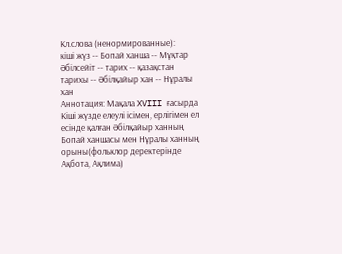Кл.слова (ненормированные):
кіші жүз -- Бопай ханша -- Мұқтар Әбілсейіт -- тарих -- қазақстан тарихы -- Әбілқайыр хан -- Нұралы хан
Аннотация: Мақала XVIII ғасырда Кіші жүзде елеулі ісімен, ерлігімен ел есінде қалған Әбілқайыр ханның Бопай ханшасы мен Нұралы ханның орыны(фольклор деректерінде Ақбота, Ақлима)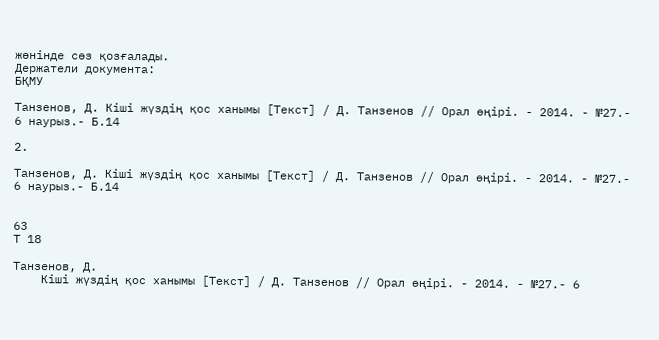жөнінде сөз қозғалады.
Держатели документа:
БҚМУ

Танзенов, Д. Кіші жүздің қос ханымы [Текст] / Д. Танзенов // Орал өңірі. - 2014. - №27.- 6 наурыз.- Б.14

2.

Танзенов, Д. Кіші жүздің қос ханымы [Текст] / Д. Танзенов // Орал өңірі. - 2014. - №27.- 6 наурыз.- Б.14


63
Т 18

Танзенов, Д.
    Кіші жүздің қос ханымы [Текст] / Д. Танзенов // Орал өңірі. - 2014. - №27.- 6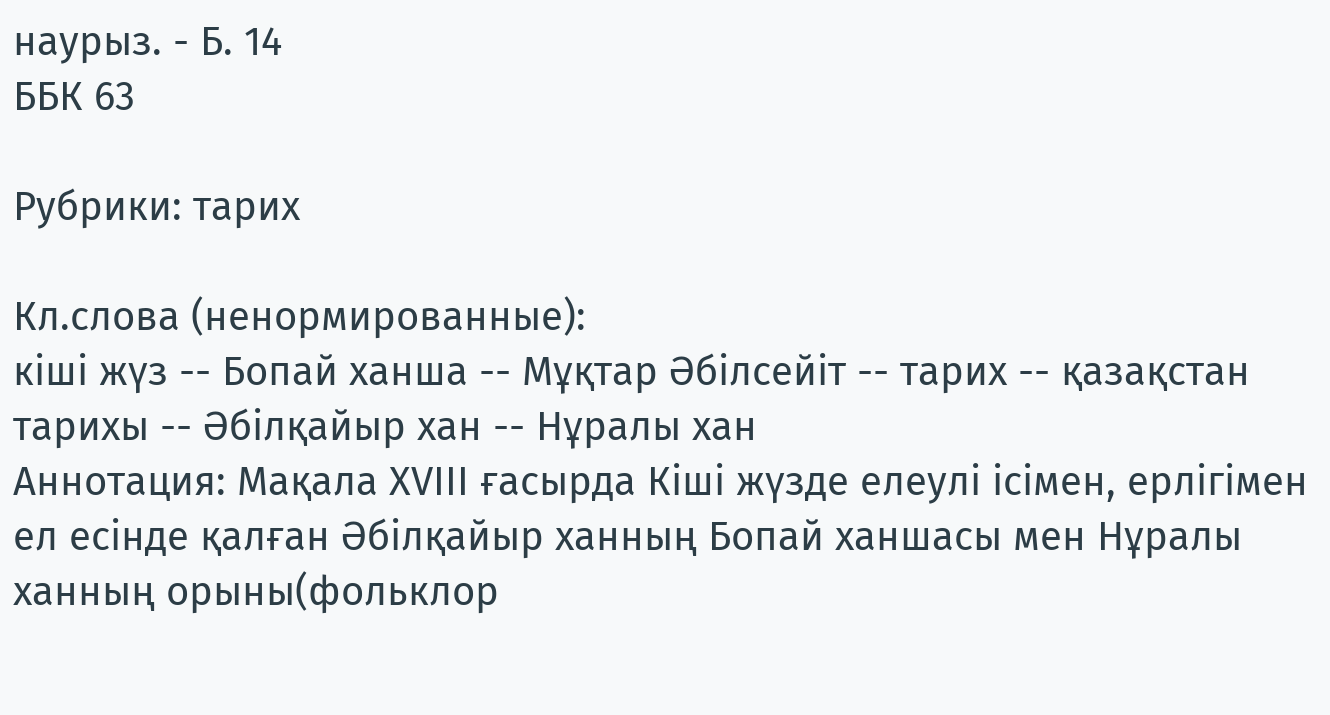наурыз. - Б. 14
ББК 63

Рубрики: тарих

Кл.слова (ненормированные):
кіші жүз -- Бопай ханша -- Мұқтар Әбілсейіт -- тарих -- қазақстан тарихы -- Әбілқайыр хан -- Нұралы хан
Аннотация: Мақала XVIII ғасырда Кіші жүзде елеулі ісімен, ерлігімен ел есінде қалған Әбілқайыр ханның Бопай ханшасы мен Нұралы ханның орыны(фольклор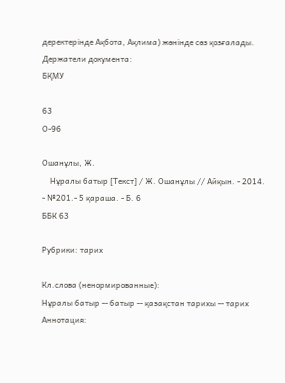деректерінде Ақбота, Ақлима) жөнінде сөз қозғалады.
Держатели документа:
БҚМУ

63
О-96

Ошанұлы, Ж.
    Нұралы батыр [Текст] / Ж. Ошанұлы // Айқын. - 2014. - №201.- 5 қараша. - Б. 6
ББК 63

Рубрики: тарих

Кл.слова (ненормированные):
Нұралы батыр -- батыр -- қазақстан тарихы -- тарих
Аннотация: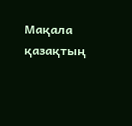Мақала қазақтың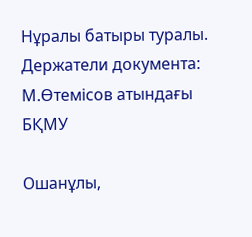Нұралы батыры туралы.
Держатели документа:
М.Өтемісов атындағы БҚМУ

Ошанұлы,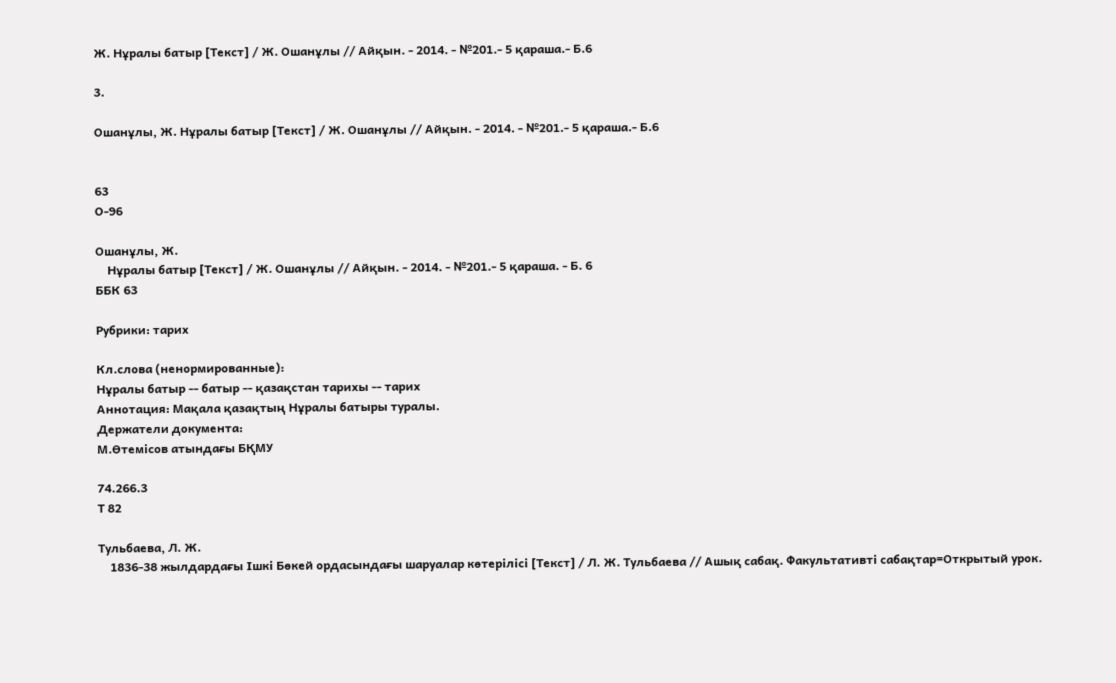Ж. Нұралы батыр [Текст] / Ж. Ошанұлы // Айқын. - 2014. - №201.- 5 қараша.- Б.6

3.

Ошанұлы, Ж. Нұралы батыр [Текст] / Ж. Ошанұлы // Айқын. - 2014. - №201.- 5 қараша.- Б.6


63
О-96

Ошанұлы, Ж.
    Нұралы батыр [Текст] / Ж. Ошанұлы // Айқын. - 2014. - №201.- 5 қараша. - Б. 6
ББК 63

Рубрики: тарих

Кл.слова (ненормированные):
Нұралы батыр -- батыр -- қазақстан тарихы -- тарих
Аннотация: Мақала қазақтың Нұралы батыры туралы.
Держатели документа:
М.Өтемісов атындағы БҚМУ

74.266.3
Т 82

Тульбаева, Л. Ж.
    1836-38 жылдардағы Ішкі Бөкей ордасындағы шаруалар көтерілісі [Текст] / Л. Ж. Тульбаева // Ашық сабақ. Факультативті сабақтар=Открытый урок.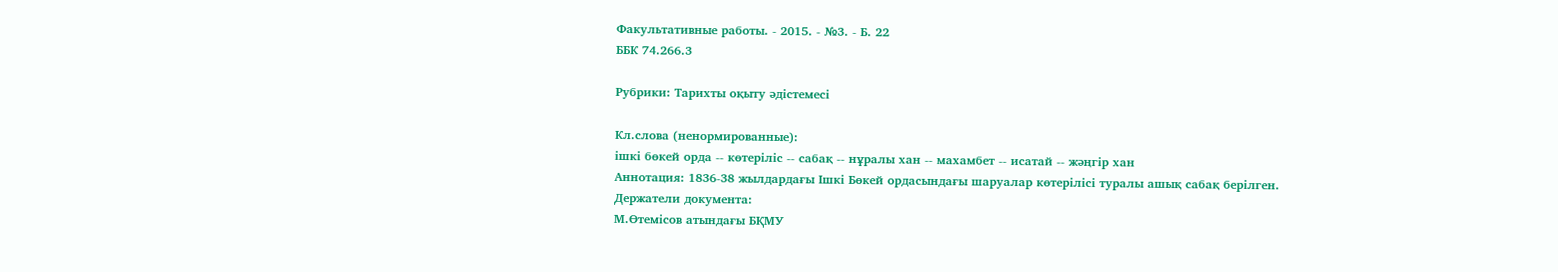Факультативные работы. - 2015. - №3. - Б. 22
ББК 74.266.3

Рубрики: Тарихты оқыту әдістемесі

Кл.слова (ненормированные):
ішкі бөкей орда -- көтеріліс -- сабақ -- нұралы хан -- махамбет -- исатай -- жәңгір хан
Аннотация: 1836-38 жылдардағы Ішкі Бөкей ордасындағы шаруалар көтерілісі туралы ашық сабақ берілген.
Держатели документа:
М.Өтемісов атындағы БҚМУ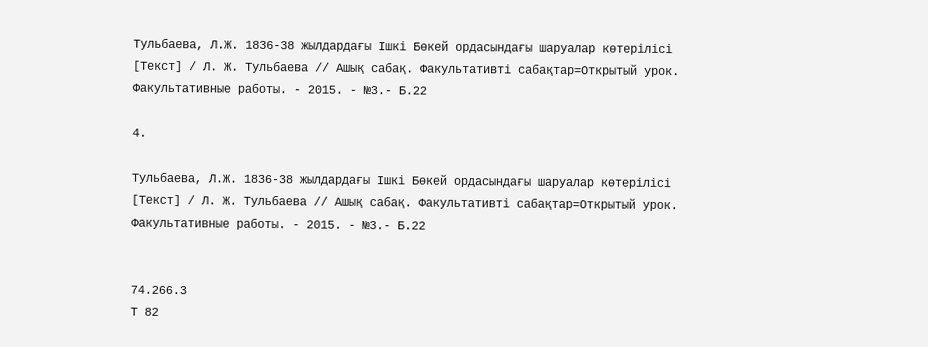Тульбаева, Л.Ж. 1836-38 жылдардағы Ішкі Бөкей ордасындағы шаруалар көтерілісі [Текст] / Л. Ж. Тульбаева // Ашық сабақ. Факультативті сабақтар=Открытый урок. Факультативные работы. - 2015. - №3.- Б.22

4.

Тульбаева, Л.Ж. 1836-38 жылдардағы Ішкі Бөкей ордасындағы шаруалар көтерілісі [Текст] / Л. Ж. Тульбаева // Ашық сабақ. Факультативті сабақтар=Открытый урок. Факультативные работы. - 2015. - №3.- Б.22


74.266.3
Т 82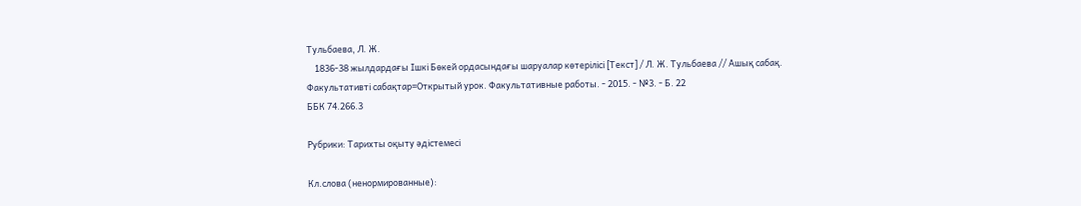Тульбаева, Л. Ж.
    1836-38 жылдардағы Ішкі Бөкей ордасындағы шаруалар көтерілісі [Текст] / Л. Ж. Тульбаева // Ашық сабақ. Факультативті сабақтар=Открытый урок. Факультативные работы. - 2015. - №3. - Б. 22
ББК 74.266.3

Рубрики: Тарихты оқыту әдістемесі

Кл.слова (ненормированные):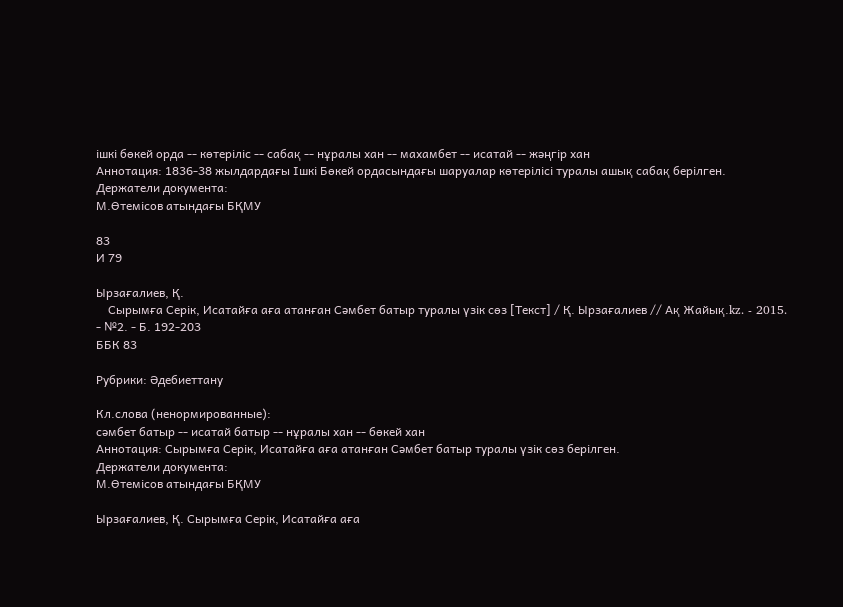ішкі бөкей орда -- көтеріліс -- сабақ -- нұралы хан -- махамбет -- исатай -- жәңгір хан
Аннотация: 1836-38 жылдардағы Ішкі Бөкей ордасындағы шаруалар көтерілісі туралы ашық сабақ берілген.
Держатели документа:
М.Өтемісов атындағы БҚМУ

83
И 79

Ырзағалиев, Қ.
    Сырымға Серік, Исатайға аға атанған Сәмбет батыр туралы үзік сөз [Текст] / Қ. Ырзағалиев // Ақ Жайық.kz. - 2015. - №2. - Б. 192-203
ББК 83

Рубрики: Әдебиеттану

Кл.слова (ненормированные):
сәмбет батыр -- исатай батыр -- нұралы хан -- бөкей хан
Аннотация: Сырымға Серік, Исатайға аға атанған Сәмбет батыр туралы үзік сөз берілген.
Держатели документа:
М.Өтемісов атындағы БҚМУ

Ырзағалиев, Қ. Сырымға Серік, Исатайға аға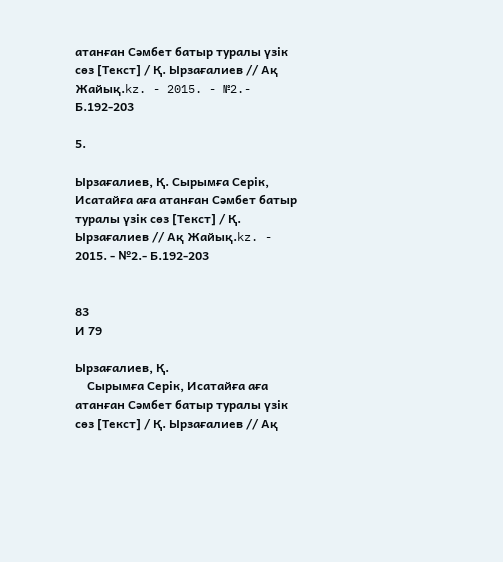атанған Сәмбет батыр туралы үзік сөз [Текст] / Қ. Ырзағалиев // Ақ Жайық.kz. - 2015. - №2.- Б.192-203

5.

Ырзағалиев, Қ. Сырымға Серік, Исатайға аға атанған Сәмбет батыр туралы үзік сөз [Текст] / Қ. Ырзағалиев // Ақ Жайық.kz. - 2015. - №2.- Б.192-203


83
И 79

Ырзағалиев, Қ.
    Сырымға Серік, Исатайға аға атанған Сәмбет батыр туралы үзік сөз [Текст] / Қ. Ырзағалиев // Ақ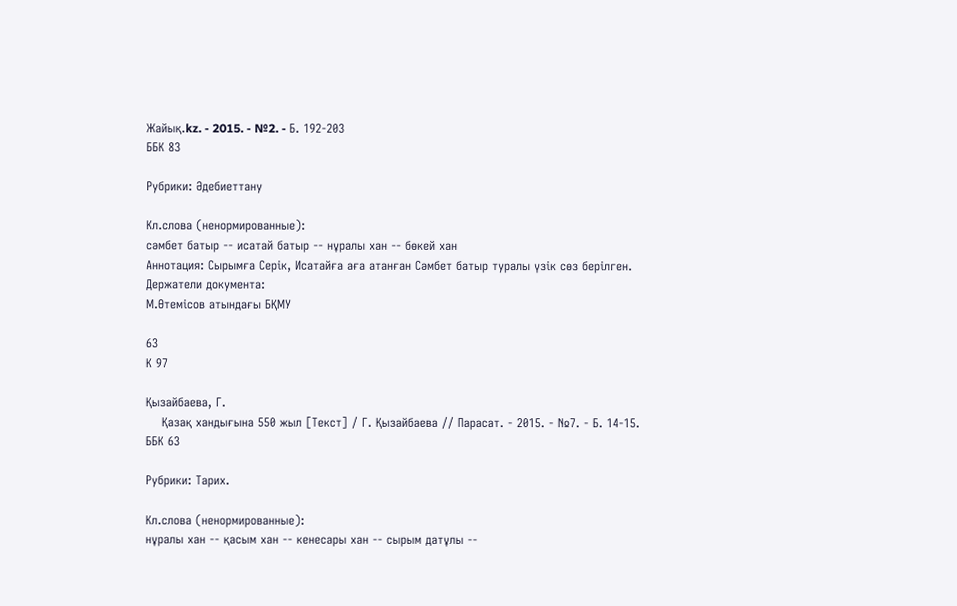Жайық.kz. - 2015. - №2. - Б. 192-203
ББК 83

Рубрики: Әдебиеттану

Кл.слова (ненормированные):
сәмбет батыр -- исатай батыр -- нұралы хан -- бөкей хан
Аннотация: Сырымға Серік, Исатайға аға атанған Сәмбет батыр туралы үзік сөз берілген.
Держатели документа:
М.Өтемісов атындағы БҚМУ

63
К 97

Қызайбаева, Г.
    Қазақ хандығына 550 жыл [Текст] / Г. Қызайбаева // Парасат. - 2015. - №7. - Б. 14-15.
ББК 63

Рубрики: Тарих.

Кл.слова (ненормированные):
нұралы хан -- қасым хан -- кенесары хан -- сырым датұлы --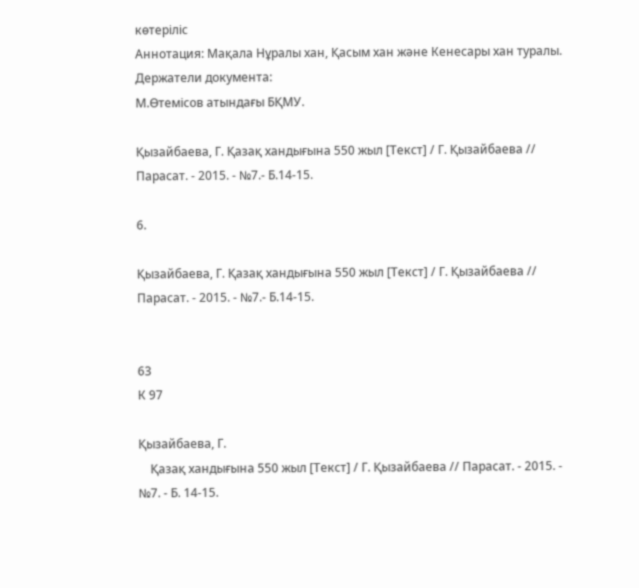көтеріліс
Аннотация: Мақала Нұралы хан, Қасым хан және Кенесары хан туралы.
Держатели документа:
М.Өтемісов атындағы БҚМУ.

Қызайбаева, Г. Қазақ хандығына 550 жыл [Текст] / Г. Қызайбаева // Парасат. - 2015. - №7.- Б.14-15.

6.

Қызайбаева, Г. Қазақ хандығына 550 жыл [Текст] / Г. Қызайбаева // Парасат. - 2015. - №7.- Б.14-15.


63
К 97

Қызайбаева, Г.
    Қазақ хандығына 550 жыл [Текст] / Г. Қызайбаева // Парасат. - 2015. - №7. - Б. 14-15.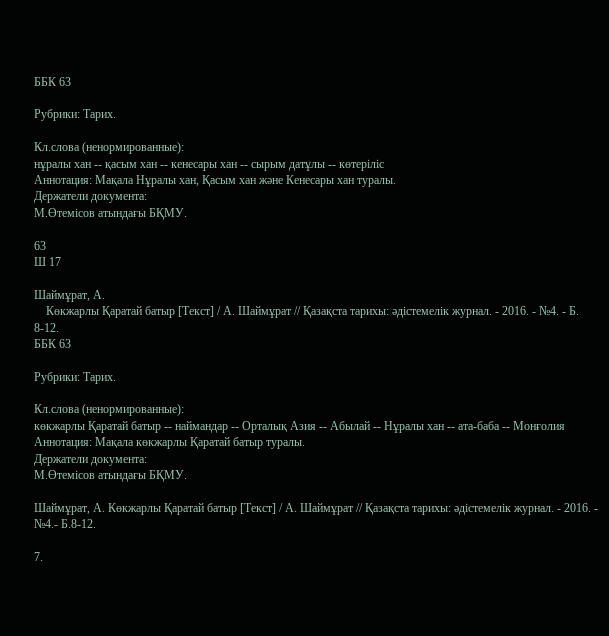ББК 63

Рубрики: Тарих.

Кл.слова (ненормированные):
нұралы хан -- қасым хан -- кенесары хан -- сырым датұлы -- көтеріліс
Аннотация: Мақала Нұралы хан, Қасым хан және Кенесары хан туралы.
Держатели документа:
М.Өтемісов атындағы БҚМУ.

63
Ш 17

Шаймұрат, А.
    Көкжарлы Қаратай батыр [Текст] / А. Шаймұрат // Қазақста тарихы: әдістемелік журнал. - 2016. - №4. - Б. 8-12.
ББК 63

Рубрики: Тарих.

Кл.слова (ненормированные):
көкжарлы Қаратай батыр -- наймандар -- Орталық Азия -- Абылай -- Нұралы хан -- ата-баба -- Монғолия
Аннотация: Мақала көкжарлы Қаратай батыр туралы.
Держатели документа:
М.Өтемісов атындағы БҚМУ.

Шаймұрат, А. Көкжарлы Қаратай батыр [Текст] / А. Шаймұрат // Қазақста тарихы: әдістемелік журнал. - 2016. - №4.- Б.8-12.

7.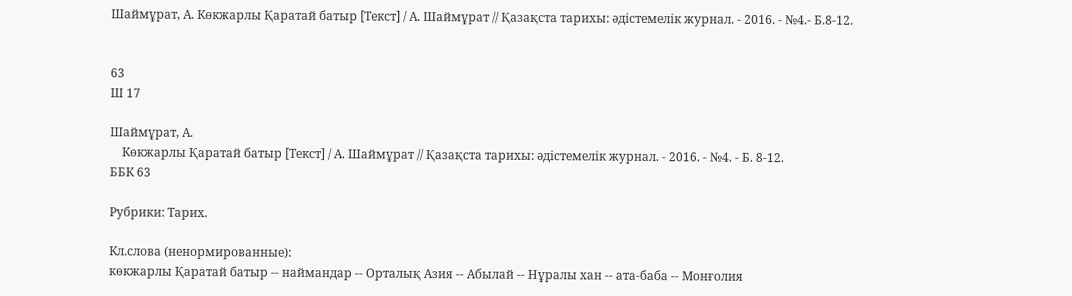Шаймұрат, А. Көкжарлы Қаратай батыр [Текст] / А. Шаймұрат // Қазақста тарихы: әдістемелік журнал. - 2016. - №4.- Б.8-12.


63
Ш 17

Шаймұрат, А.
    Көкжарлы Қаратай батыр [Текст] / А. Шаймұрат // Қазақста тарихы: әдістемелік журнал. - 2016. - №4. - Б. 8-12.
ББК 63

Рубрики: Тарих.

Кл.слова (ненормированные):
көкжарлы Қаратай батыр -- наймандар -- Орталық Азия -- Абылай -- Нұралы хан -- ата-баба -- Монғолия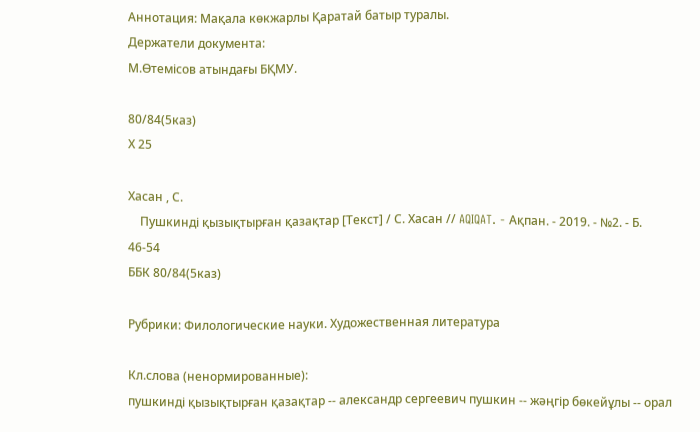Аннотация: Мақала көкжарлы Қаратай батыр туралы.
Держатели документа:
М.Өтемісов атындағы БҚМУ.

80/84(5каз)
Х 25

Хасан , С.
    Пушкинді қызықтырған қазақтар [Текст] / С. Хасан // AQIQAT. - Ақпан. - 2019. - №2. - Б. 46-54
ББК 80/84(5каз)

Рубрики: Филологические науки. Художественная литература

Кл.слова (ненормированные):
пушкинді қызықтырған қазақтар -- александр сергеевич пушкин -- жәңгір бөкейұлы -- орал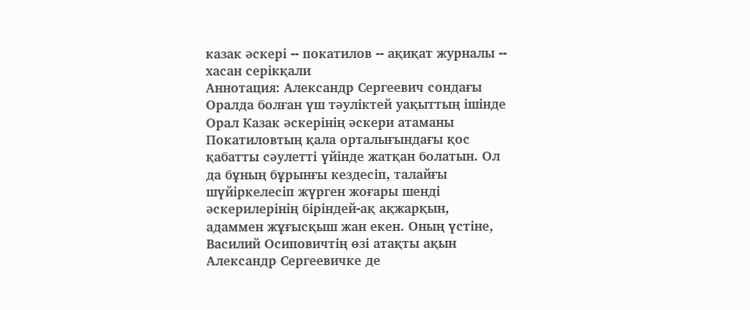казак әскері -- покатилов -- ақиқат журналы -- хасан серікқали
Аннотация: Александр Сергеевич сондағы Оралда болған үш тәуліктей уақыттың ішінде Орал Казак әскерінің әскери атаманы Покатиловтың қала орталығындағы қос қабатты сәулетті үйінде жатқан болатын. Ол да бұның бұрынғы кездесіп, талайғы шүйіркелесіп жүрген жоғары шенді әскерилерінің біріндей-ақ ақжарқын, адаммен жұғысқыш жан екен. Оның үстіне, Василий Осиповичтің өзі атақты ақын Александр Сергеевичке де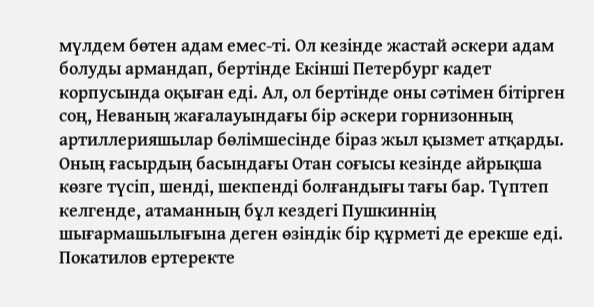мүлдем бөтен адам емес-ті. Ол кезінде жастай әскери адам болуды армандап, бертінде Екінші Петербург кадет корпусында оқыған еді. Ал, ол бертінде оны сәтімен бітірген соң, Неваның жағалауындағы бір әскери горнизонның артиллерияшылар бөлімшесінде біраз жыл қызмет атқарды. Оның ғасырдың басындағы Отан соғысы кезінде айрықша көзге түсіп, шенді, шекпенді болғандығы тағы бар. Түптеп келгенде, атаманның бұл кездегі Пушкиннің шығармашылығына деген өзіндік бір құрметі де ерекше еді. Покатилов ертеректе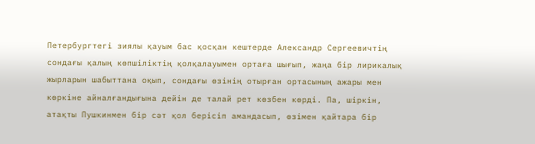Петербургтегі зиялы қауым бас қосқан кештерде Александр Сергеевичтің сондағы қалың көпшіліктің қолқалауымен ортаға шығып, жаңа бір лирикалық жырларын шабыттана оқып, сондағы өзінің отырған ортасының ажары мен көркіне айналғандығына дейін де талай рет көзбен көрді. Па, шіркін, атақты Пушкинмен бір сәт қол берісіп амандасып, өзімен қайтара бір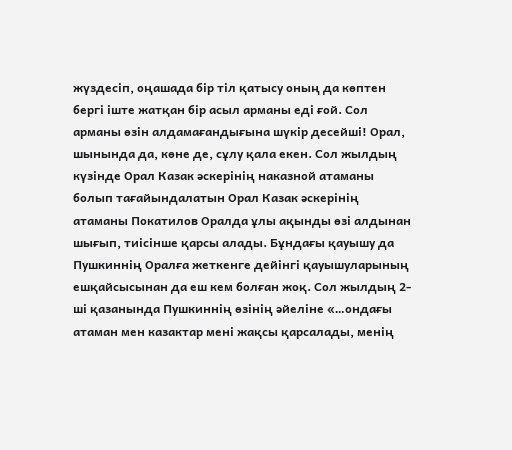жүздесіп, оңашада бір тіл қатысу оның да көптен бергі іште жатқан бір асыл арманы еді ғой. Сол арманы өзін алдамағандығына шүкір десейші! Орал, шынында да, көне де, сұлу қала екен. Сол жылдың күзінде Орал Казак әскерінің наказной атаманы болып тағайындалатын Орал Казак әскерінің атаманы Покатилов Оралда ұлы ақынды өзі алдынан шығып, тиісінше қарсы алады. Бұндағы қауышу да Пушкиннің Оралға жеткенге дейінгі қауышуларының ешқайсысынан да еш кем болған жоқ. Сол жылдың 2-ші қазанында Пушкиннің өзінің әйеліне «…ондағы атаман мен казактар мені жақсы қарсалады, менің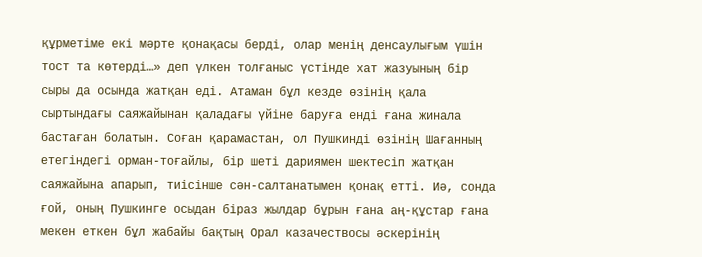құрметіме екі мәрте қонақасы берді, олар менің денсаулығым үшін тост та көтерді…» деп үлкен толғаныс үстінде хат жазуының бір сыры да осында жатқан еді. Атаман бұл кезде өзінің қала сыртындағы саяжайынан қаладағы үйіне баруға енді ғана жинала бастаған болатын. Соған қарамастан, ол Пушкинді өзінің Шағанның етегіндегі орман-тоғайлы, бір шеті дариямен шектесіп жатқан саяжайына апарып, тиісінше сән-салтанатымен қонақ етті. Иә, сонда ғой, оның Пушкинге осыдан біраз жылдар бұрын ғана аң-құстар ғана мекен еткен бұл жабайы бақтың Орал казачествосы әскерінің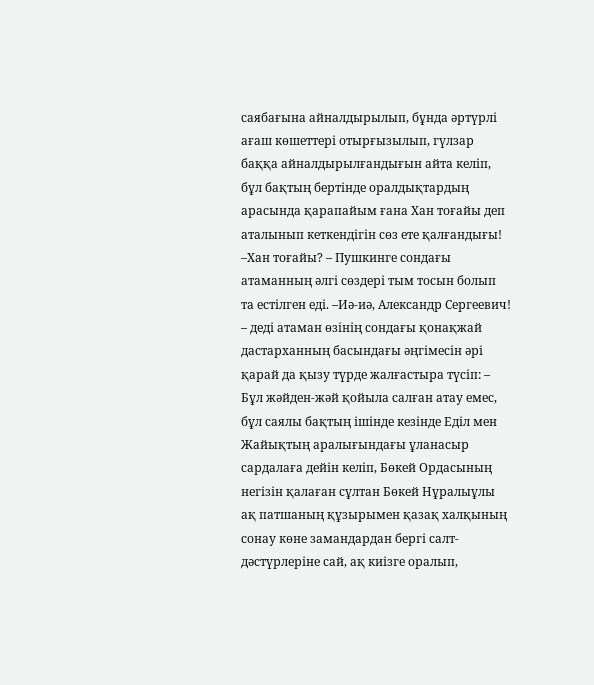саябағына айналдырылып, бұнда әртүрлі ағаш көшеттері отырғызылып, гүлзар баққа айналдырылғандығын айта келіп, бұл бақтың бертінде оралдықтардың арасында қарапайым ғана Хан тоғайы деп аталынып кеткендігін сөз ете қалғандығы! –Хан тоғайы? – Пушкинге сондағы атаманның әлгі сөздері тым тосын болып та естілген еді. –Иә-иә, Александр Сергеевич! – деді атаман өзінің сондағы қонақжай дастарханның басындағы әңгімесін әрі қарай да қызу түрде жалғастыра түсіп: – Бұл жәйден-жәй қойыла салған атау емес, бұл саялы бақтың ішінде кезінде Еділ мен Жайықтың аралығындағы ұланасыр сардалаға дейін келіп, Бөкей Ордасының негізін қалаған сұлтан Бөкей Нұралыұлы ақ патшаның құзырымен қазақ халқының сонау көне замандардан бергі салт-дәстүрлеріне сай, ақ киізге оралып,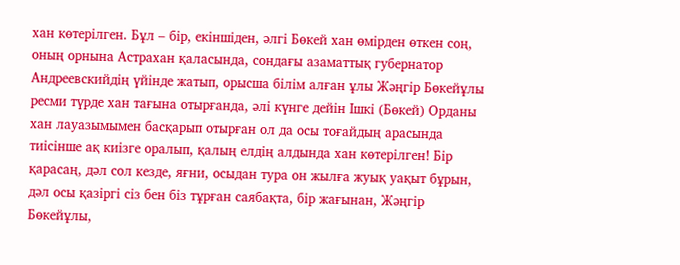хан көтерілген. Бұл – бір, екіншіден, әлгі Бөкей хан өмірден өткен соң, оның орнына Астрахан қаласында, сондағы азаматтық губернатор Андреевскийдің үйінде жатып, орысша білім алған ұлы Жәңгір Бөкейұлы ресми түрде хан тағына отырғанда, әлі күнге дейін Ішкі (Бөкей) Орданы хан лауазымымен басқарып отырған ол да осы тоғайдың арасында тиісінше ақ киізге оралып, қалың елдің алдында хан көтерілген! Бір қарасаң, дәл сол кезде, яғни, осыдан тура он жылға жуық уақыт бұрын, дәл осы қазіргі сіз бен біз тұрған саябақта, бір жағынан, Жәңгір Бөкейұлы,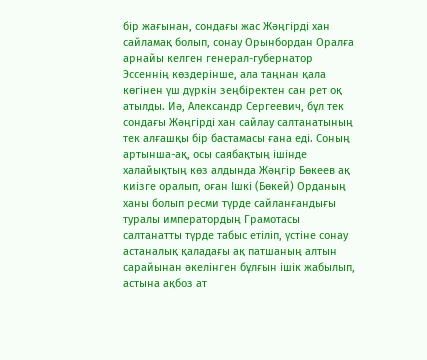бір жағынан, сондағы жас Жәңгірді хан сайламақ болып, сонау Орынбордан Оралға арнайы келген генерал-губернатор Эссеннің көздерінше, ала таңнан қала көгінен үш дүркін зеңбіректен сан рет оқ атылды. Иә, Александр Сергеевич, бұл тек сондағы Жәңгірді хан сайлау салтанатының тек алғашқы бір бастамасы ғана еді. Соның артынша-ақ, осы саябақтың ішінде халайықтың көз алдында Жәңгір Бөкеев ақ киізге оралып, оған Ішкі (Бөкей) Орданың ханы болып ресми түрде сайланғандығы туралы императордың Грамотасы салтанатты түрде табыс етіліп, үстіне сонау астаналық қаладағы ақ патшаның алтын сарайынан әкелінген бұлғын ішік жабылып, астына ақбоз ат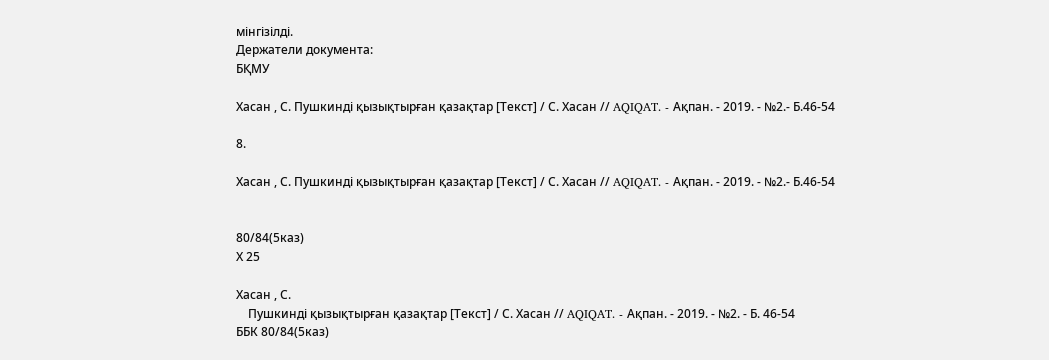мінгізілді.
Держатели документа:
БҚМУ

Хасан , С. Пушкинді қызықтырған қазақтар [Текст] / С. Хасан // AQIQAT. - Ақпан. - 2019. - №2.- Б.46-54

8.

Хасан , С. Пушкинді қызықтырған қазақтар [Текст] / С. Хасан // AQIQAT. - Ақпан. - 2019. - №2.- Б.46-54


80/84(5каз)
Х 25

Хасан , С.
    Пушкинді қызықтырған қазақтар [Текст] / С. Хасан // AQIQAT. - Ақпан. - 2019. - №2. - Б. 46-54
ББК 80/84(5каз)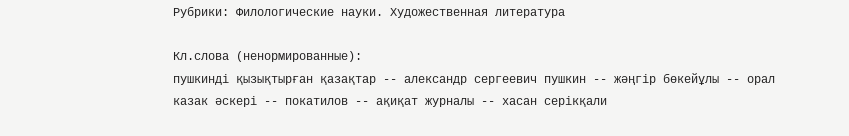Рубрики: Филологические науки. Художественная литература

Кл.слова (ненормированные):
пушкинді қызықтырған қазақтар -- александр сергеевич пушкин -- жәңгір бөкейұлы -- орал казак әскері -- покатилов -- ақиқат журналы -- хасан серікқали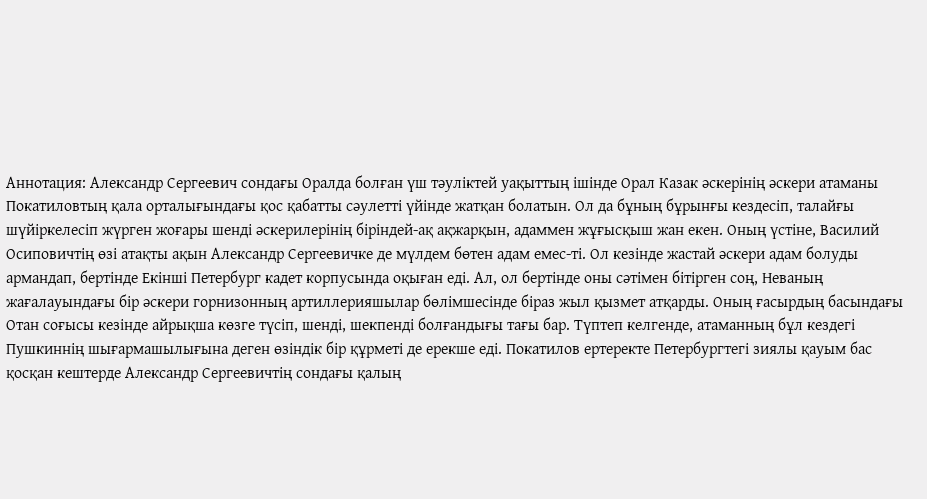Аннотация: Александр Сергеевич сондағы Оралда болған үш тәуліктей уақыттың ішінде Орал Казак әскерінің әскери атаманы Покатиловтың қала орталығындағы қос қабатты сәулетті үйінде жатқан болатын. Ол да бұның бұрынғы кездесіп, талайғы шүйіркелесіп жүрген жоғары шенді әскерилерінің біріндей-ақ ақжарқын, адаммен жұғысқыш жан екен. Оның үстіне, Василий Осиповичтің өзі атақты ақын Александр Сергеевичке де мүлдем бөтен адам емес-ті. Ол кезінде жастай әскери адам болуды армандап, бертінде Екінші Петербург кадет корпусында оқыған еді. Ал, ол бертінде оны сәтімен бітірген соң, Неваның жағалауындағы бір әскери горнизонның артиллерияшылар бөлімшесінде біраз жыл қызмет атқарды. Оның ғасырдың басындағы Отан соғысы кезінде айрықша көзге түсіп, шенді, шекпенді болғандығы тағы бар. Түптеп келгенде, атаманның бұл кездегі Пушкиннің шығармашылығына деген өзіндік бір құрметі де ерекше еді. Покатилов ертеректе Петербургтегі зиялы қауым бас қосқан кештерде Александр Сергеевичтің сондағы қалың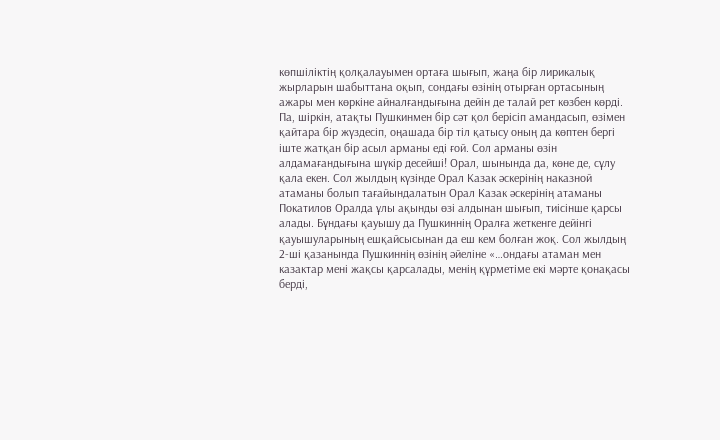көпшіліктің қолқалауымен ортаға шығып, жаңа бір лирикалық жырларын шабыттана оқып, сондағы өзінің отырған ортасының ажары мен көркіне айналғандығына дейін де талай рет көзбен көрді. Па, шіркін, атақты Пушкинмен бір сәт қол берісіп амандасып, өзімен қайтара бір жүздесіп, оңашада бір тіл қатысу оның да көптен бергі іште жатқан бір асыл арманы еді ғой. Сол арманы өзін алдамағандығына шүкір десейші! Орал, шынында да, көне де, сұлу қала екен. Сол жылдың күзінде Орал Казак әскерінің наказной атаманы болып тағайындалатын Орал Казак әскерінің атаманы Покатилов Оралда ұлы ақынды өзі алдынан шығып, тиісінше қарсы алады. Бұндағы қауышу да Пушкиннің Оралға жеткенге дейінгі қауышуларының ешқайсысынан да еш кем болған жоқ. Сол жылдың 2-ші қазанында Пушкиннің өзінің әйеліне «…ондағы атаман мен казактар мені жақсы қарсалады, менің құрметіме екі мәрте қонақасы берді,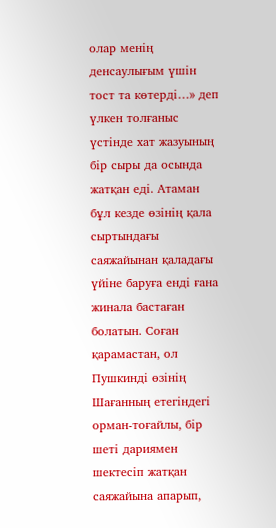олар менің денсаулығым үшін тост та көтерді…» деп үлкен толғаныс үстінде хат жазуының бір сыры да осында жатқан еді. Атаман бұл кезде өзінің қала сыртындағы саяжайынан қаладағы үйіне баруға енді ғана жинала бастаған болатын. Соған қарамастан, ол Пушкинді өзінің Шағанның етегіндегі орман-тоғайлы, бір шеті дариямен шектесіп жатқан саяжайына апарып,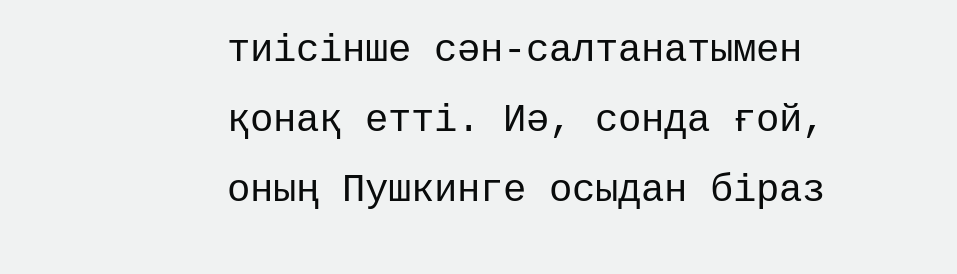тиісінше сән-салтанатымен қонақ етті. Иә, сонда ғой, оның Пушкинге осыдан біраз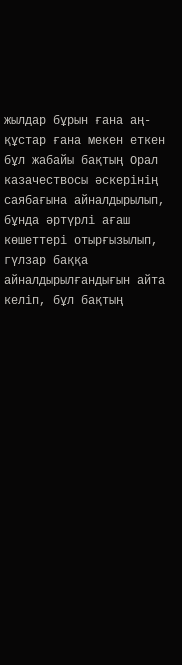жылдар бұрын ғана аң-құстар ғана мекен еткен бұл жабайы бақтың Орал казачествосы әскерінің саябағына айналдырылып, бұнда әртүрлі ағаш көшеттері отырғызылып, гүлзар баққа айналдырылғандығын айта келіп, бұл бақтың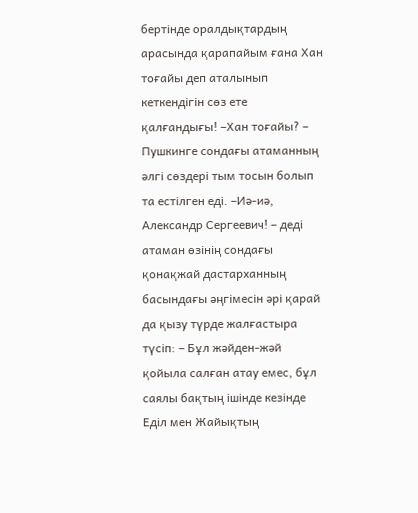бертінде оралдықтардың арасында қарапайым ғана Хан тоғайы деп аталынып кеткендігін сөз ете қалғандығы! –Хан тоғайы? – Пушкинге сондағы атаманның әлгі сөздері тым тосын болып та естілген еді. –Иә-иә, Александр Сергеевич! – деді атаман өзінің сондағы қонақжай дастарханның басындағы әңгімесін әрі қарай да қызу түрде жалғастыра түсіп: – Бұл жәйден-жәй қойыла салған атау емес, бұл саялы бақтың ішінде кезінде Еділ мен Жайықтың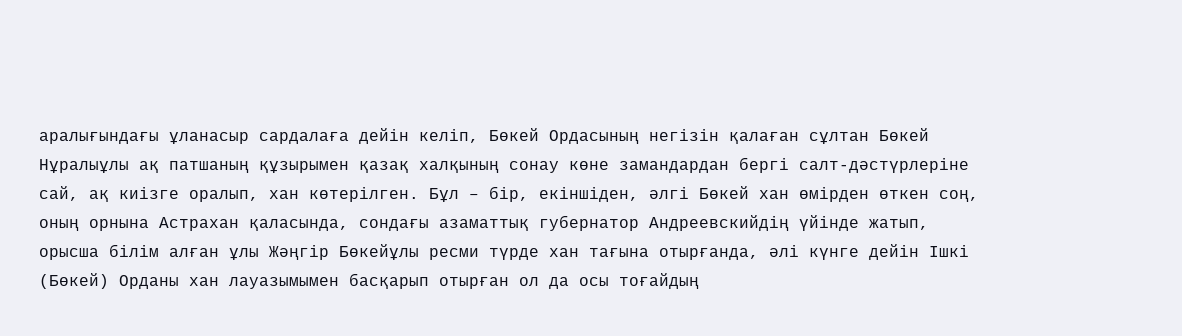аралығындағы ұланасыр сардалаға дейін келіп, Бөкей Ордасының негізін қалаған сұлтан Бөкей Нұралыұлы ақ патшаның құзырымен қазақ халқының сонау көне замандардан бергі салт-дәстүрлеріне сай, ақ киізге оралып, хан көтерілген. Бұл – бір, екіншіден, әлгі Бөкей хан өмірден өткен соң, оның орнына Астрахан қаласында, сондағы азаматтық губернатор Андреевскийдің үйінде жатып, орысша білім алған ұлы Жәңгір Бөкейұлы ресми түрде хан тағына отырғанда, әлі күнге дейін Ішкі (Бөкей) Орданы хан лауазымымен басқарып отырған ол да осы тоғайдың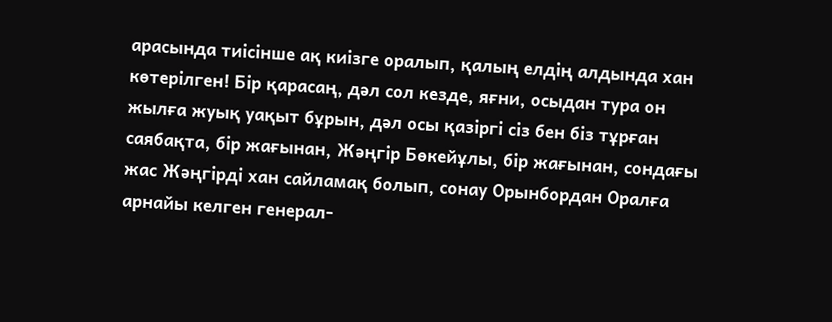арасында тиісінше ақ киізге оралып, қалың елдің алдында хан көтерілген! Бір қарасаң, дәл сол кезде, яғни, осыдан тура он жылға жуық уақыт бұрын, дәл осы қазіргі сіз бен біз тұрған саябақта, бір жағынан, Жәңгір Бөкейұлы, бір жағынан, сондағы жас Жәңгірді хан сайламақ болып, сонау Орынбордан Оралға арнайы келген генерал-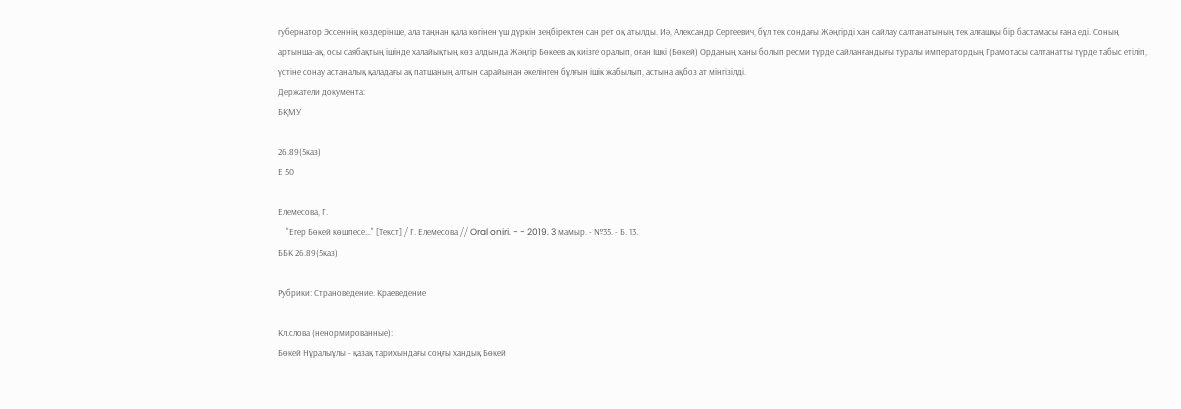губернатор Эссеннің көздерінше, ала таңнан қала көгінен үш дүркін зеңбіректен сан рет оқ атылды. Иә, Александр Сергеевич, бұл тек сондағы Жәңгірді хан сайлау салтанатының тек алғашқы бір бастамасы ғана еді. Соның артынша-ақ, осы саябақтың ішінде халайықтың көз алдында Жәңгір Бөкеев ақ киізге оралып, оған Ішкі (Бөкей) Орданың ханы болып ресми түрде сайланғандығы туралы императордың Грамотасы салтанатты түрде табыс етіліп, үстіне сонау астаналық қаладағы ақ патшаның алтын сарайынан әкелінген бұлғын ішік жабылып, астына ақбоз ат мінгізілді.
Держатели документа:
БҚМУ

26.89(5каз)
Е 50

Елемесова, Г.
    "Егер Бөкей көшпесе..." [Текст] / Г. Елемесова // Oral oniri. - - 2019. 3 мамыр. - №35. - Б. 13.
ББК 26.89(5каз)

Рубрики: Страноведение. Краеведение

Кл.слова (ненормированные):
Бөкей Нұралыұлы - қазақ тарихындағы соңғы хандық Бөкей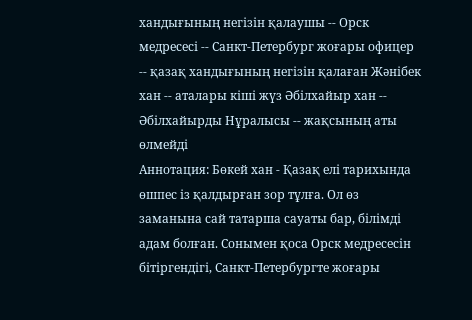хандығының негізін қалаушы -- Орск медресесі -- Санкт-Петербург жоғары офицер -- қазақ хандығының негізін қалаған Жәнібек хан -- аталары кіші жүз Әбілхайыр хан -- Әбілхайырды Нұралысы -- жақсының аты өлмейді
Аннотация: Бөкей хан - Қазақ елі тарихында өшпес із қалдырған зор тұлға. Ол өз заманына сай татарша сауаты бар, білімді адам болған. Сонымен қоса Орск медресесін бітіргендігі, Санкт-Петербургте жоғары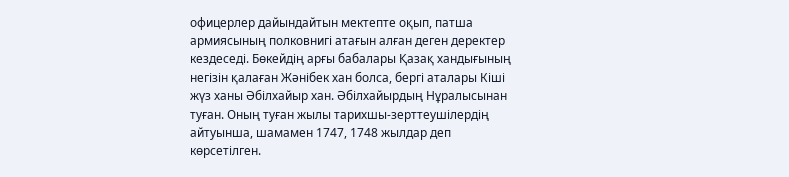офицерлер дайындайтын мектепте оқып, патша армиясының полковнигі атағын алған деген деректер кездеседі. Бөкейдің арғы бабалары Қазақ хандығының негізін қалаған Жәнібек хан болса, бергі аталары Кіші жүз ханы Әбілхайыр хан. Әбілхайырдың Нұралысынан туған. Оның туған жылы тарихшы-зерттеушілердің айтуынша, шамамен 1747, 1748 жылдар деп көрсетілген.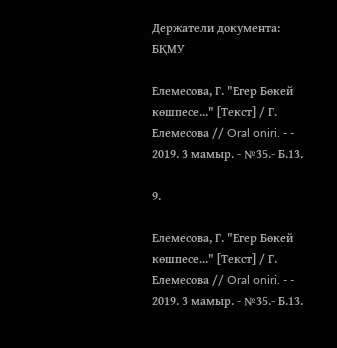Держатели документа:
БҚМУ

Елемесова, Г. "Егер Бөкей көшпесе..." [Текст] / Г. Елемесова // Oral oniri. - - 2019. 3 мамыр. - №35.- Б.13.

9.

Елемесова, Г. "Егер Бөкей көшпесе..." [Текст] / Г. Елемесова // Oral oniri. - - 2019. 3 мамыр. - №35.- Б.13.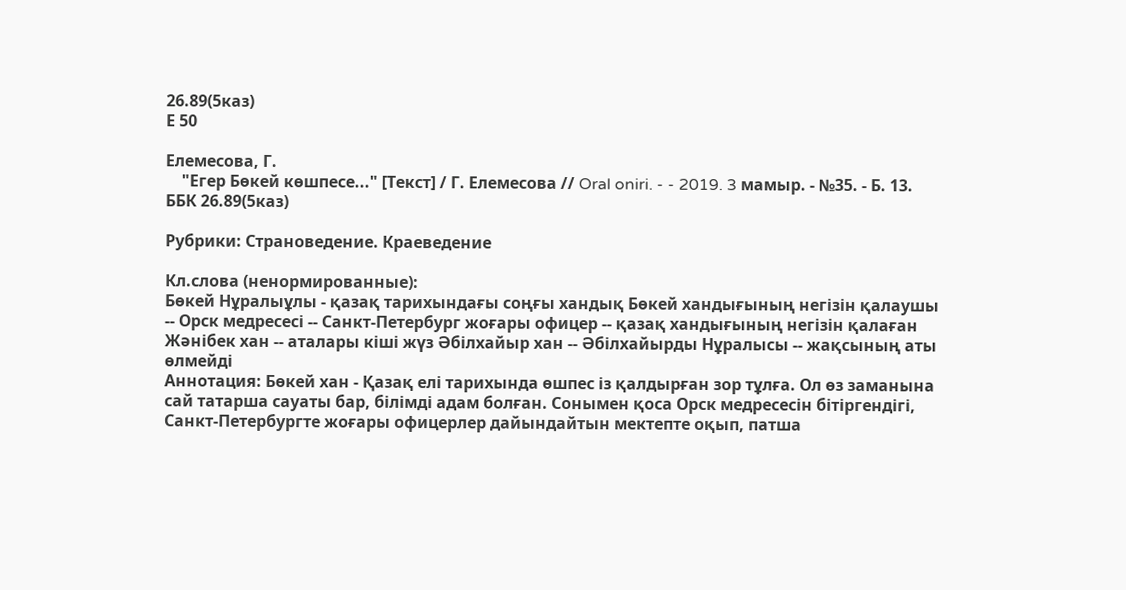26.89(5каз)
Е 50

Елемесова, Г.
    "Егер Бөкей көшпесе..." [Текст] / Г. Елемесова // Oral oniri. - - 2019. 3 мамыр. - №35. - Б. 13.
ББК 26.89(5каз)

Рубрики: Страноведение. Краеведение

Кл.слова (ненормированные):
Бөкей Нұралыұлы - қазақ тарихындағы соңғы хандық Бөкей хандығының негізін қалаушы -- Орск медресесі -- Санкт-Петербург жоғары офицер -- қазақ хандығының негізін қалаған Жәнібек хан -- аталары кіші жүз Әбілхайыр хан -- Әбілхайырды Нұралысы -- жақсының аты өлмейді
Аннотация: Бөкей хан - Қазақ елі тарихында өшпес із қалдырған зор тұлға. Ол өз заманына сай татарша сауаты бар, білімді адам болған. Сонымен қоса Орск медресесін бітіргендігі, Санкт-Петербургте жоғары офицерлер дайындайтын мектепте оқып, патша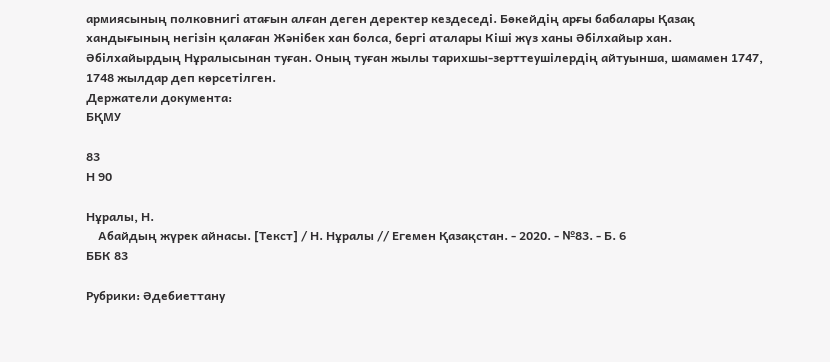армиясының полковнигі атағын алған деген деректер кездеседі. Бөкейдің арғы бабалары Қазақ хандығының негізін қалаған Жәнібек хан болса, бергі аталары Кіші жүз ханы Әбілхайыр хан. Әбілхайырдың Нұралысынан туған. Оның туған жылы тарихшы-зерттеушілердің айтуынша, шамамен 1747, 1748 жылдар деп көрсетілген.
Держатели документа:
БҚМУ

83
Н 90

Нұралы, Н.
    Абайдың жүрек айнасы. [Текст] / Н. Нұралы // Егемен Қазақстан. - 2020. - №83. - Б. 6
ББК 83

Рубрики: Әдебиеттану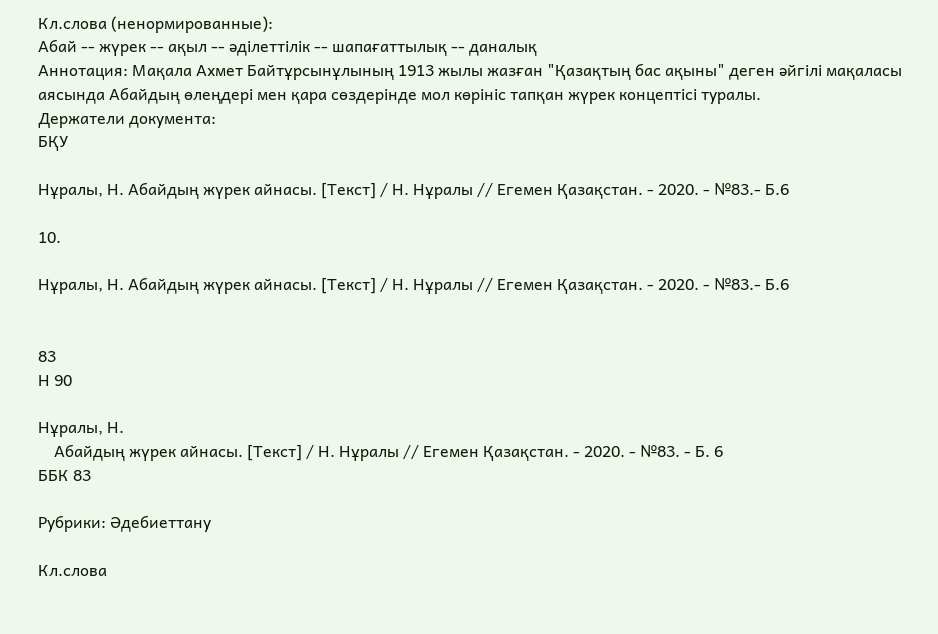Кл.слова (ненормированные):
Абай -- жүрек -- ақыл -- әділеттілік -- шапағаттылық -- даналық
Аннотация: Мақала Ахмет Байтұрсынұлының 1913 жылы жазған "Қазақтың бас ақыны" деген әйгілі мақаласы аясында Абайдың өлеңдері мен қара сөздерінде мол көрініс тапқан жүрек концептісі туралы.
Держатели документа:
БҚУ

Нұралы, Н. Абайдың жүрек айнасы. [Текст] / Н. Нұралы // Егемен Қазақстан. - 2020. - №83.- Б.6

10.

Нұралы, Н. Абайдың жүрек айнасы. [Текст] / Н. Нұралы // Егемен Қазақстан. - 2020. - №83.- Б.6


83
Н 90

Нұралы, Н.
    Абайдың жүрек айнасы. [Текст] / Н. Нұралы // Егемен Қазақстан. - 2020. - №83. - Б. 6
ББК 83

Рубрики: Әдебиеттану

Кл.слова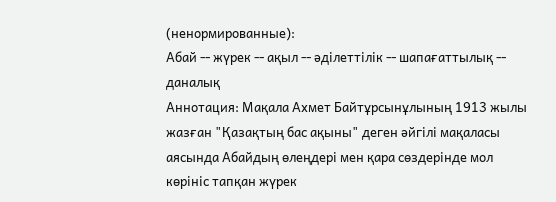(ненормированные):
Абай -- жүрек -- ақыл -- әділеттілік -- шапағаттылық -- даналық
Аннотация: Мақала Ахмет Байтұрсынұлының 1913 жылы жазған "Қазақтың бас ақыны" деген әйгілі мақаласы аясында Абайдың өлеңдері мен қара сөздерінде мол көрініс тапқан жүрек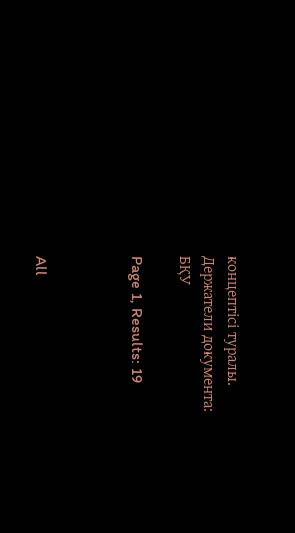концептісі туралы.
Держатели документа:
БҚУ

Page 1, Results: 19



All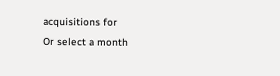acquisitions for
Or select a month